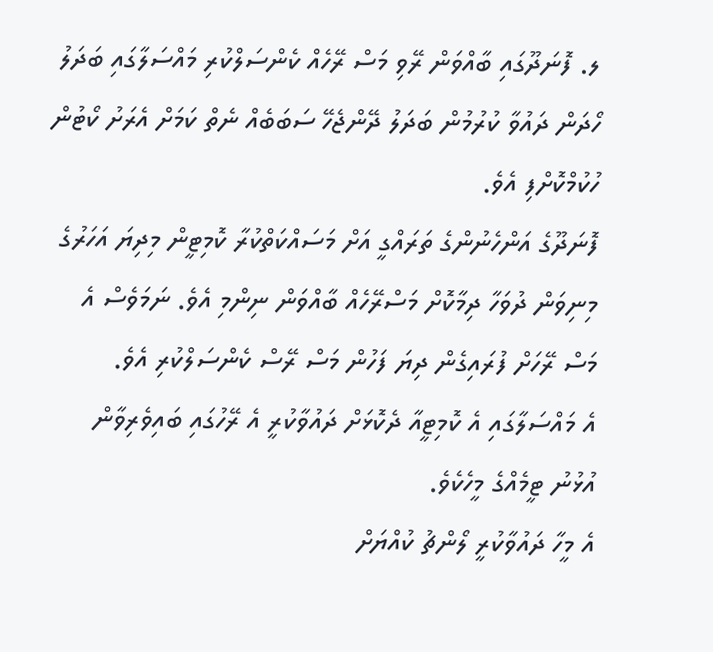ލ. ފޮނަދޫގައި ބާއްވަން ރޭވި މަސް ރޭހެއް ކެންސަލްކުރި މައްސަލާގައި ބަދަލު ހޯދަން ދައުވާ ކުރުމުން ބަދަލު ދޭންޖެހޭ ސަބަބެއް ނެތް ކަމަށް އެރަށު ކޯޓުން ހުކުމްކޮށްފި އެވެ.
ފޮނަދޫގެ އަންހެނުންގެ ތަރައްގީ އަށް މަސައްކަތްކުރާ ކޮމިޓީން މިދިޔަ އަހަރުގެ މިނިވަން ދުވަހާ ދިމާކޮށް މަސްރޭހެއް ބާއްވަން ނިންމި އެވެ. ނަމަވެސް އެ މަސް ރޭހަށް ފުރައިގެން ދިޔަ ފަހުން މަސް ރޭސް ކެންސަލްކުރި އެވެ.
އެ މައްސަލާގައި އެ ކޮމިޓީއާ ދެކޮޅަށް ދައުވާކުރީ އެ ރޭހުގައި ބައިވެރިވާން އުޅުނު ޓީމެއްގެ މީހެކެވެ.
އެ މީހާ ދައުވާކުރީ ލޯންޗު ކުއްޔަށް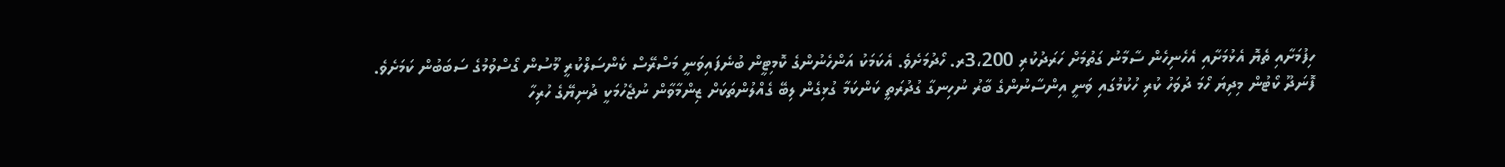ހިފުމަށާއި ތެޔޮ އެޅުމަށާއި އެހެނިހެން ސާމާނު ގަތުމަށް ހަރަދުކުރި 3،200ރ. ހޯދުމަށެވެ. އެކަމަކު އަންހެނުންގެ ކޮމިޓީން ބުނެފައިވަނީ މަސްރޭސް ކެންސަލްކުރީ މޫސުން ގޯސްވުމުގެ ސަބަބުން ކަމަށެވެ.
ފޮނަދޫ ކޯޓުން މިދިޔަ ހޯމަ ދުވަހު ކުރި ހުކުމުގައި ވަނީ އިންސާނުންގެ ބާރު ނުހިނގާ ގުދުރަތީ ކަންކަމާ ގުޅިގެން ލިބޭ ގެއްލުންތަކަށް ޒިންމާވާން ނުޖެހުމަކީ ދުނިޔޭގެ ހުރިހާ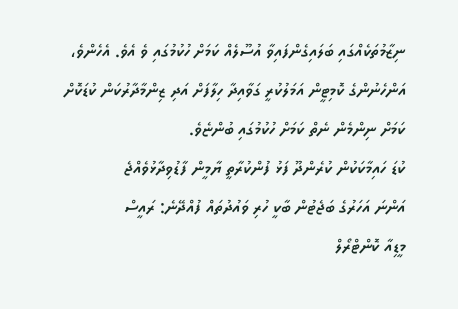ނިޒާމުތަކެއްގައި ބަލައިގެންފައިވާ އުސޫލެއް ކަމަށް ހުކުމުގައި ވެ އެވެ. އެހެންވެ، އަންހެނުންގެ ކޮމިޓީން އަމަލުކުރީ ގަވާއިދާ ހިލާފަށް އަދި ޒިންމާދާރުކަން ކުޑަކޮށް ކަމަށް ނިންމެން ނެތް ކަމަށް ހުކުމުގައި ބުންޏެވެ.
ކުޑަ ހައިމާކަކުން ކުރެންދޫ ފަޅު ފުންކުރާތީ ޔާމީން ފާޑުވިދާޅުވެއްޖެ
އަންނަ އަހަރުގެ ބަޖެޓުން ބާކީ ހުރި ވައުދުތައް ފުއްދޭނެ: ރައީސް
މީޑިއާ ކޮންޓްރޯލް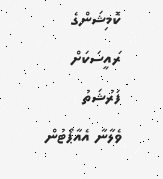ކޮމިޝަންގެ ރައީސަކަށް ފަރުޝަތު
ވެލާނާ އެއާޕޯޓުން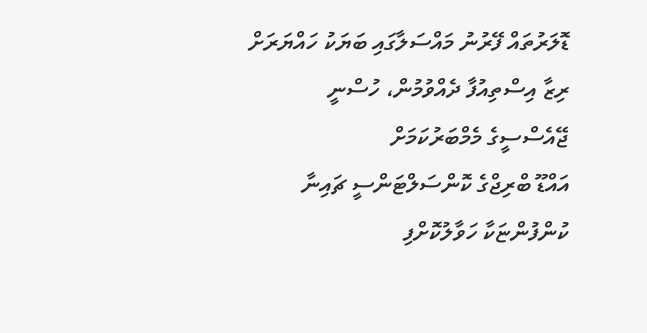ޑޮލަރުތައް ފޭރުނު މައްސަލާގައި ބަޔަކު ހައްޔަރަށް
ރިޒާ އިސްތިއުފާ ދެއްވުމުން، ހުސްނީ ޖޭއެސްސީގެ މެމްބަރުކަމަށް
އައްޑޫ ބްރިޖްގެ ކޮންސަލްޓަންސީ ޗައިނާ ކުންފުންޏަކާ ހަވާލުކޮށްފި